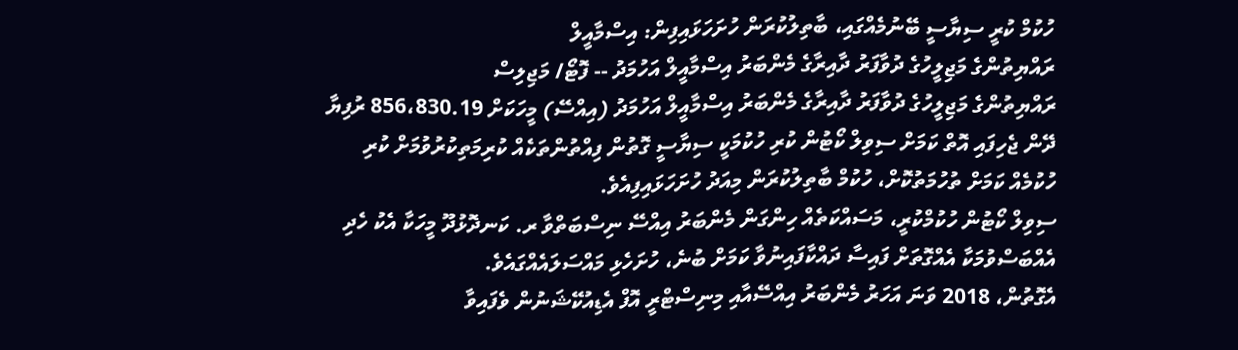ހުކުމް ކުރީ ސިޔާސީ ބޭނުމެއްގައި، ބާތިލުކުރަން ހުށަހަޅައިފިން: އިސްމާއީލް
ރައްޔިތުންގެ މަޖިލީހުގެ ދުވާފަރު ދާއިރާގެ މެންބަރު އިސްމާއީލް އަހުމަދު -- ފޮޓޯ/ މަޖިލިސް
ރައްޔިތުންގެ މަޖިލީހުގެ ދުވާފަރު ދާއިރާގެ މެންބަރު އިސްމާއީލް އަހުމަދު (އިއްސޭ) މީހަކަށް 856،830.19 ރުފިޔާ ދޭން ޖެހިފައި އޮތް ކަމަށް ސިވިލް ކޯޓުން ކުރި ހުކުމަކީ ސިޔާސީ ގޮތުން ފިއްތުންތަކެއް ކުރިމަތިކުރުވުމަށް ކުރި ހުކުމެއް ކަމަށް ތުހުމަތުކޮށް، ހުކުމް ބާތިލުކުރަން މިއަދު ހުށަހަޅައިފިއެވެ.
ސިވިލް ކޯޓުން ހުކުމްކުރީ، މަސައްކަތެއް ހިންގަން މެންބަރު އިއްސޭ ނިސްބަތްވާ ރ. ކަނދޮޅުދޫ މީހަކާ އެކު ހެދި އެއްބަސްވުމަކާ އެއްގޮތަށް ފައިސާ ދައްކާފައިނުވާ ކަމަށް ބުނެ، ހުށަހެޅި މައްސަލައެއްގައެވެ.
އެގޮތުން، 2018 ވަނަ އަހަރު މެންބަރު އިއްސޭއާއި މިނިސްޓްރީ އޮފް އެޑިއުކޭޝަނުން ވެފައިވާ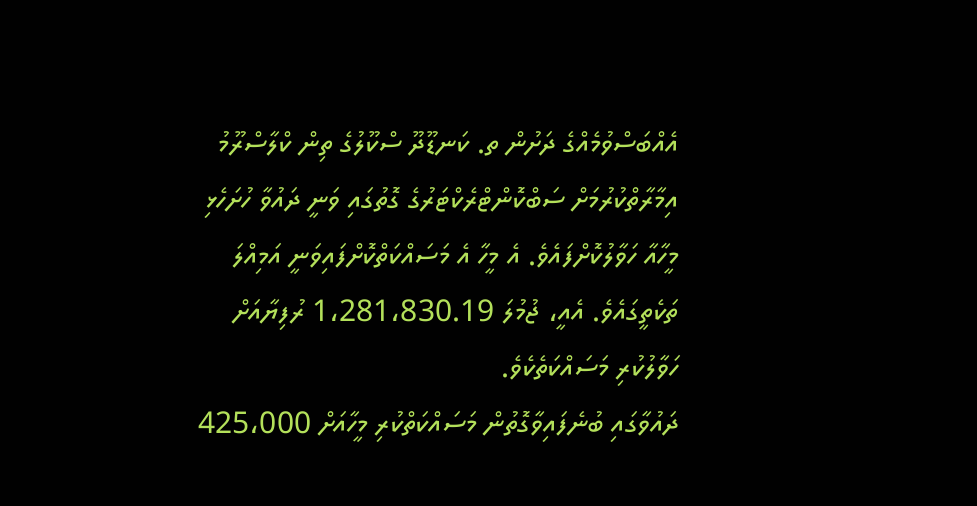އެއްބަސްވުމެއްގެ ދަށުން ތ. ކަނޑޫދޫ ސްކޫލުގެ ތިން ކްލާސްރޫމު އިމާރާތްކުރުމަށް ސަބްކޮންޓްރެކްޓަރުގެ ގޮތުގައި ވަނީ ދައުވާ ހުށަހެޅި މީހާއާ ހަވާލުކޮށްފައެވެ. އެ މީހާ އެ މަސައްކަތްކޮށްފައިވަނީ އަމިއްލަ ތަކެތީގައެވެ. އެއީ، ޖުމުލަ 1،281،830.19 ރުފިޔާއަށް ހަވާލުކުރި މަސައްކަތެކެވެ.
ދައުވާގައި ބުނެފައިވާގޮތުން މަސައްކަތްކުރި މީހާއަށް 425،000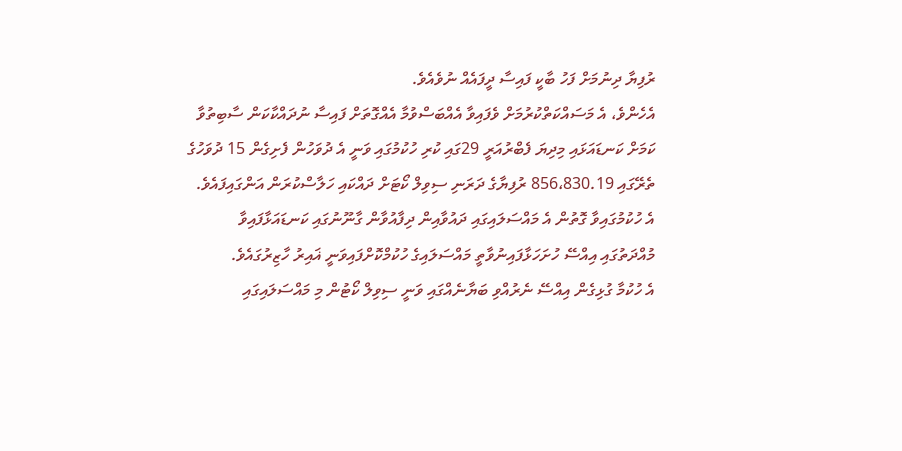ރުފިޔާ ދިނުމަށް ފަހު ބާކީ ފައިސާ ދީފައެއް ނުވެއެވެ.
އެހެންވެ، އެ މަސައްކަތްކުރުމަށް ވެފައިވާ އެއްބަސްވުމާ އެއްގޮތަށް ފައިސާ ނުދައްކާކަން ސާބިތުވާ ކަމަށް ކަނޑައަޅައި މިދިޔަ ފެބްރުއަރީ 29ގައި ކުރި ހުކުމުގައި ވަނީ އެ ދުވަހުން ފެށިގެން 15 ދުވަހުގެ ތެރޭގައި 856،830.19 ރުފިޔާގެ ދަރަނި ސިވިލް ކޯޓަށް ދައްކައި ހަލާސްކުރަން އަންގައިފައެވެ.
އެ ހުކުމުގައިވާ ގޮތުން އެ މައްސަލައިގައި ދައުވާއިން ދިފާއުވާން ގާނޫނުގައި ކަނޑައަޅާފައިވާ މުއްދަތުގައި އިއްސޭ ހުށަހަޅާފައިނުވާތީ މައްސަލައިގެ ހުކުމްކޮށްފައިވަނީ ޣައިރު ހާޒިރުގައެވެ.
އެ ހުކުމާ ގުޅިގެން އިއްސޭ ނެރުއްވި ބަޔާނެއްގައި ވަނީ ސިވިލް ކޯޓުން މި މައްސަލައިގައި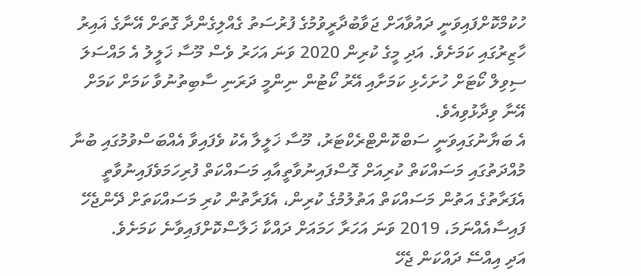ހުކުމްކޮށްފައިވަނީ ދައުވާއަށް ޖަވާބުދާރީވުމުގެ ފުރުސަތު ގެއްލިގެންދާ ގޮތަށް އޭނާގެ ޣައިރު ހާޒިރުގައި ކަމަށެވެ. އަދި މީގެ ކުރިން 2020 ވަނަ އަހަރު ވެސް މޫސާ ޚަލީލު އެ މައްސަލަ ސިވިލް ކޯޓަށް ހުށަހެޅި ކަމަށާއި އޭރު ކޯޓުން ނިންމީ ދަރަނި ސާބިތުނުވާ ކަމަށް ކަމަށް އޭނާ ވިދާޅުވިއެވެ.
އެ ބަޔާނުގައިވަނީ ސަބްކޮންޓްރެކްޓަރު، މޫސާ ޚަލީލާ އެކު ވެފައިވާ އެއްބަސްވުމުގައި ބުނާ މުއްދަތުގައި މަސައްކަތް ކުރިއަށް ގޮސްފައިނުވާތީއާއި މަސައްކަތް ފުރިހަމަވެފައިނުވާތީ އެފަރާތުގެ އަތުން މަސައްކަތް އަތުލުމުގެ ކުރިން، އެފަރާތުން ކުރި މަސައްކަތަށް ދޭންޖެހޭ ފައިސާއެއްނަމަ، 2019 ވަނަ އަހަރާ ހަމައަށް ދައްކާ ޚަލާސްކޮށްފައިވާނެ ކަމަށެވެ.
އަދި އިއްސޭ ދައްކަން ޖެހޭ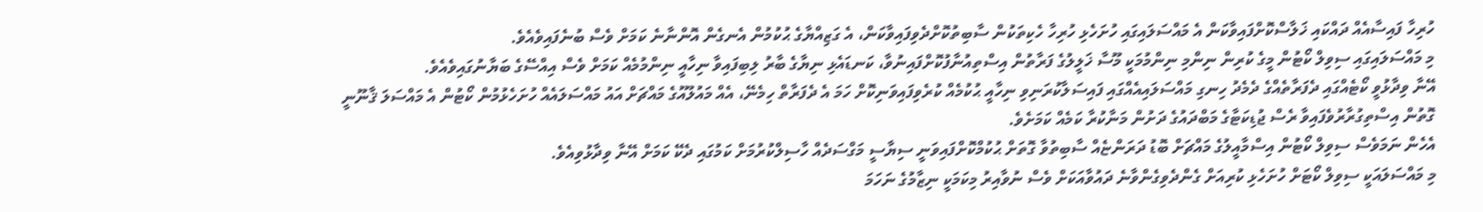ހުރިހާ ފައިސާއެއް ދައްކައި ޚަލާސްކޮށްފައިވާކަން އެ މައްސަލައިގައި ހުށަހެޅި ހުރިހާ ހެކިތަކުން ސާބިތުކޮށްދެވިފައިވާކަން، އެ ގަޒިއްޔާގެ ޙުކުމުން އެނގެން އޮންނާނެ ކަމަށް ވެސް ބުނެފައިވެއެވެ.
މި މައްސަލައިގައި ސިވިލް ކޯޓުން މީގެ ކުރިން ނިންމި ނިންމުމަކީ މޫސާ ޚަލީލުގެ ފަރާތުން އިސްތިއުނާފުކޮށްފައިނުވާ، ކަނޑައެޅި ނިޔާގެ ބާރު ލިބިފައިވާ ނިހާއީ ނިންމުމެއް ކަމަށް ވެސް އިއްސޭގެ ބަޔާނުގައިވެއެވެ.
އޭނާ ވިދާޅުވީ ކޯޓެއްގައި ދެފަރާތެއްގެ ދެމެދު ހިނގި މައްސަލައިއެއްގައި ފައިސަލާކުރަނިވި ނިހާއީ ޙުކުމެއް ކުރެވިފައިވަނިކޮށް ހަމަ އެ ދެފަރާތް ހިމެނޭ، އެއް މައުލޫއުގެ މައްޗަށް އައު މައްސަލައެއް ހުށަހެޅުމުން ކޯޓުން އެ މައްސަލަ ޤާނޫނީ ގޮތުން އިސްތިގުރާރުވެފައިވާ ރެސް ޖުޑިކަޓާގެ މަބްދައުގެ ދަށުން މަނާކުރާ ކަމެއް ކަމަށެވެ.
އެހެން ނަމަވެސް ސިވިލް ކޯޓުން އިސްމާއީލުގެ މައްޗަށް ބޮޑު ދަރަންޏެއް ސާބިތުވާ ގޮތަށް ޙުކުމްކޮށްފައިވަނީ ސިޔާސީ މަގްސަދެއް ހާސިލްކުރުމަށް ކަމުގައި ދެކޭ ކަމަށް އޭނާ ވިދާޅުވިއެވެ.
މި މައްސަލައަކީ ސިވިލް ކޯޓަށް ހުށަހެޅި ކުރިއަށް ގެންދެވިގެންވާނެ ދައުވާއަކަށް ވެސް ނުވާއިރު މިކަމަކީ ނިޒާމުގެ ނަހަމަ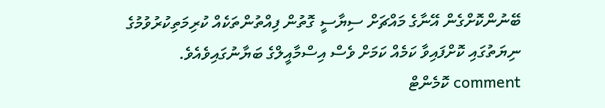ބޭނުންކޮށްގެން އޭނާގެ މައްޗަށް ސިޔާސީ ގޮތުން ފިއްތުންތަކެއް ކުރިމަތިކުރުވުމުގެ ނިޔަތުގައި ކޮށްފައިވާ ކަމެއް ކަމަށް ވެސް އިސްމާއީލްގެ ބަޔާނުގައިވެއެވެ.
comment ކޮމެންޓް